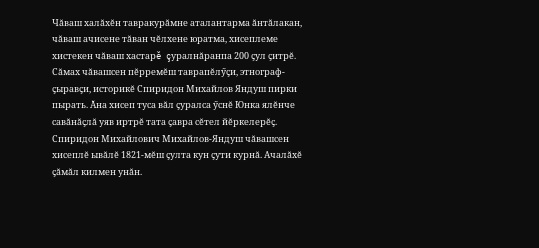Чăваш халăхĕн тавракурăмне аталантарма ăнтăлакан, чăваш ачисене тăван чĕлхене юратма, хисеплеме хистекен чăваш хастарĕ çуралнăранпа 200 çул çитрĕ. Сăмах чăвашсен пĕрремĕш таврапĕлӳçи, этнограф-çыравçи, историкĕ Спиридон Михайлов Яндуш пирки пырать. Ăна хисеп туса вăл çуралса ӳснĕ Юнка ялĕнче савăнăçлă уяв иртрĕ тата çавра сĕтел йĕркелерĕç. Спиридон Михайлович Михайлов-Яндуш чăвашсен хисеплĕ ывăлĕ 1821-мĕш çулта кун çути курнă. Ачалăхĕ çăмăл килмен унăн.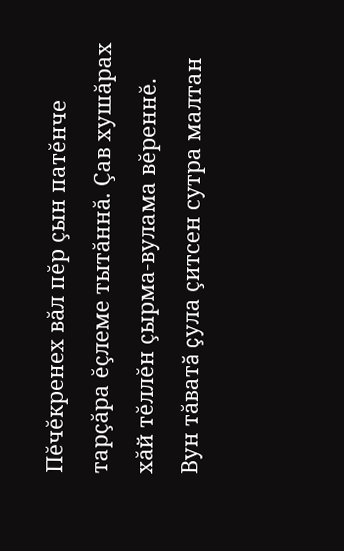Пĕчĕкренех вăл пĕр çын патĕнче тарçăра ĕçлеме тытăннă. Çав хушăрах хăй тĕллĕн çырма-вулама вĕреннĕ. Вун тăватă çула çитсен сутра малтан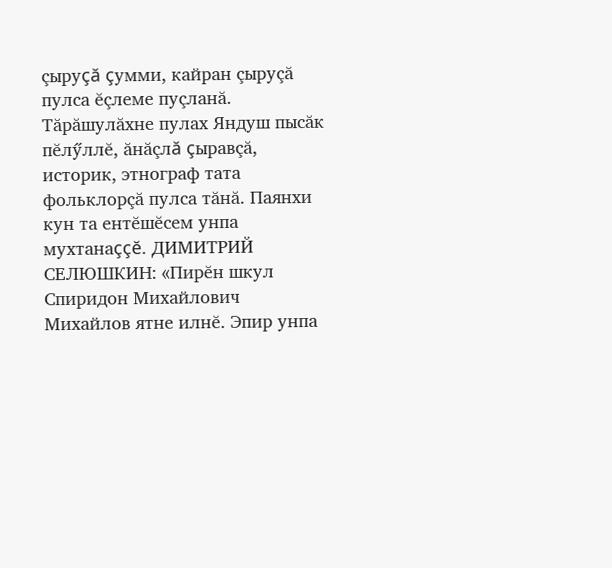çыруçă çумми, кайран çыруçă пулса ĕçлеме пуçланă. Тăрăшулăхне пулах Яндуш пысăк пĕлӳллĕ, ăнăçлă çыравçă, историк, этнограф тата фольклорçă пулса тăнă. Паянхи кун та ентĕшĕсем унпа мухтанаççĕ. ДИМИТРИЙ СЕЛЮШКИН: «Пирĕн шкул Спиридон Михайлович Михайлов ятне илнĕ. Эпир унпа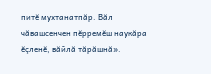питĕ мухтанатпăр. Вăл чăвашсенчен пĕрремĕш наукăра ĕçленĕ, вăйлă тăрăшнă».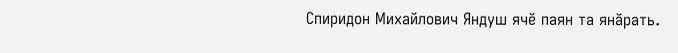Спиридон Михайлович Яндуш ячĕ паян та янăрать.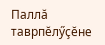Паллă таврпĕлӳçĕне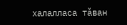халалласа тăван